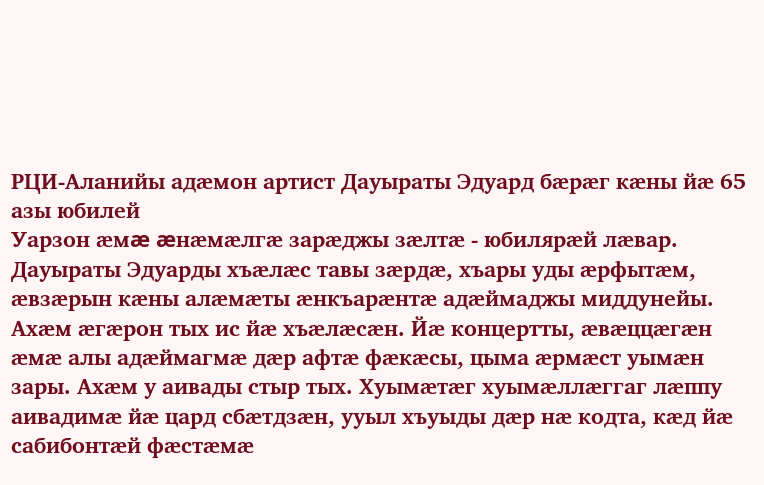РЦИ-Аланийы адæмон артист Дауыраты Эдуард бæрæг кæны йæ 65 азы юбилей
Уарзон æмæ æнæмæлгæ зарæджы зæлтæ - юбилярæй лæвар. Дауыраты Эдуарды хъæлæс тавы зæрдæ, хъары уды æрфытæм, æвзæрын кæны алæмæты æнкъарæнтæ адæймаджы миддунейы. Ахæм æгæрон тых ис йæ хъæлæсæн. Йæ концертты, æвæццæгæн æмæ алы адæймагмæ дæр афтæ фæкæсы, цыма æрмæст уымæн зары. Ахæм у аивады стыр тых. Хуымæтæг хуымæллæггаг лæппу аивадимæ йæ цард сбæтдзæн, ууыл хъуыды дæр нæ кодта, кæд йæ сабибонтæй фæстæмæ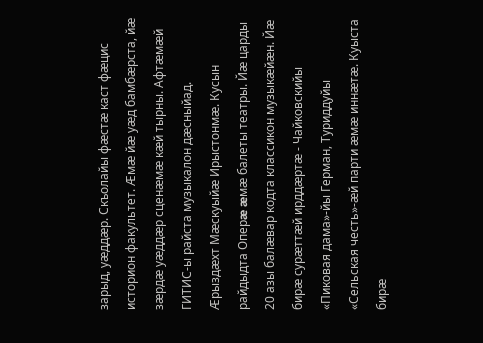зарыд, уæддæр. Скъолайы фæстæ каст фæцис историон факультет. Æмæ йæ уæд бамбæрста, йæ зæрдæ уæддæр сценæмæ кæй тырны. Афтæмæй ГИТИС-ы райста музыкалон дæсныйад. Æрыздæхт Мæскуыйæ Ирыстонмæ. Кусын райдыдта Оперæ æмæ балеты театры. Йæ царды 20 азы балæвар кодта классикон музыкæйæн. Йæ бирæ сурæттæй ирддæртæ - Чайковскийы «Пиковая дама»-йы Герман, Туриддуйы «Сельская честь»-æй парти æмæ иннæтæ. Куыста бирæ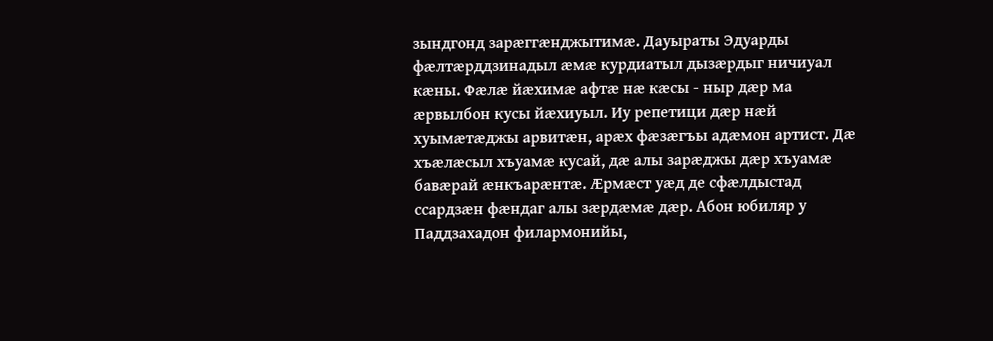зындгонд зарæггæнджытимæ. Дауыраты Эдуарды фæлтæрддзинадыл æмæ курдиатыл дызæрдыг ничиуал кæны. Фæлæ йæхимæ афтæ нæ кæсы - ныр дæр ма æрвылбон кусы йæхиуыл. Иу репетици дæр нæй хуымæтæджы арвитæн, арæх фæзæгъы адæмон артист. Дæ хъæлæсыл хъуамæ кусай, дæ алы зарæджы дæр хъуамæ бавæрай æнкъарæнтæ. Æрмæст уæд де сфæлдыстад ссардзæн фæндаг алы зæрдæмæ дæр. Абон юбиляр у Паддзахадон филармонийы,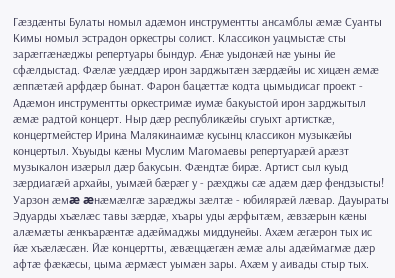Гæздæнты Булаты номыл адæмон инструментты ансамблы æмæ Суанты Кимы номыл эстрадон оркестры солист. Классикон уацмыстæ сты зарæггæнæджы репертуары бындур. Æнæ уыдонæй нæ уыны йе сфæлдыстад. Фæлæ уæддæр ирон зарджытæн зæрдæйы ис хицæн æмæ æппæтæй арфдæр бынат. Фарон бацæттæ кодта цымыдисаг проект - Адæмон инструментты оркестримæ иумæ бакуыстой ирон зарджытыл æмæ радтой концерт. Ныр дæр республикæйы сгуыхт артисткæ, концертмейстер Ирина Малякинаимæ кусынц классикон музыкæйы концертыл. Хъуыды кæны Муслим Магомаевы репертуарæй арæзт музыкалон изæрыл дæр бакусын. Фæндтæ бирæ. Артист сыл куыд зæрдиагæй архайы, уымæй бæрæг у - рæхджы сæ адæм дæр фендзысты!
Уарзон æмæ æнæмæлгæ зарæджы зæлтæ - юбилярæй лæвар. Дауыраты Эдуарды хъæлæс тавы зæрдæ, хъары уды æрфытæм, æвзæрын кæны алæмæты æнкъарæнтæ адæймаджы миддунейы. Ахæм æгæрон тых ис йæ хъæлæсæн. Йæ концертты, æвæццæгæн æмæ алы адæймагмæ дæр афтæ фæкæсы, цыма æрмæст уымæн зары. Ахæм у аивады стыр тых.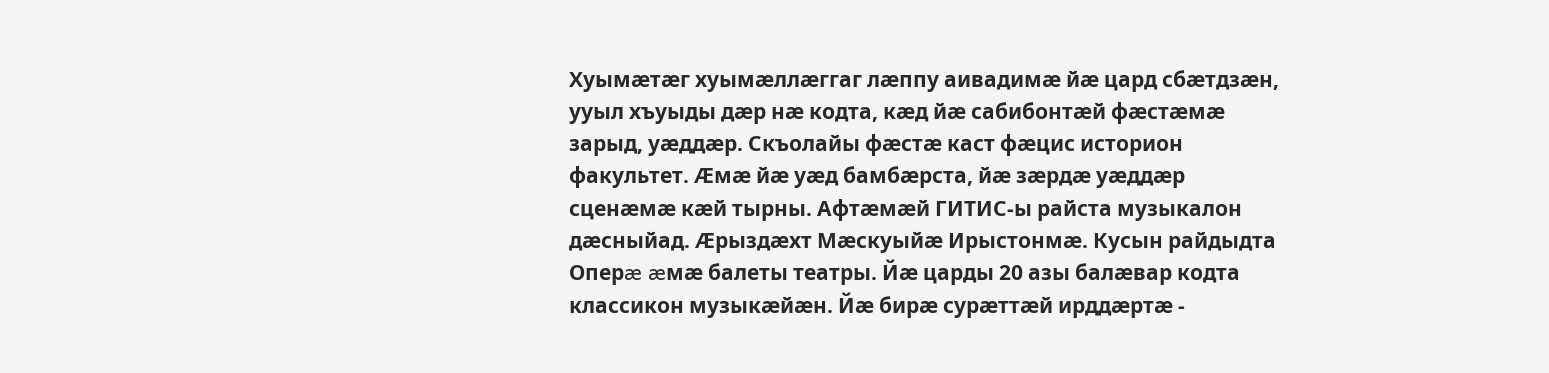Хуымæтæг хуымæллæггаг лæппу аивадимæ йæ цард сбæтдзæн, ууыл хъуыды дæр нæ кодта, кæд йæ сабибонтæй фæстæмæ зарыд, уæддæр. Скъолайы фæстæ каст фæцис историон факультет. Æмæ йæ уæд бамбæрста, йæ зæрдæ уæддæр сценæмæ кæй тырны. Афтæмæй ГИТИС-ы райста музыкалон дæсныйад. Æрыздæхт Мæскуыйæ Ирыстонмæ. Кусын райдыдта Оперæ æмæ балеты театры. Йæ царды 20 азы балæвар кодта классикон музыкæйæн. Йæ бирæ сурæттæй ирддæртæ -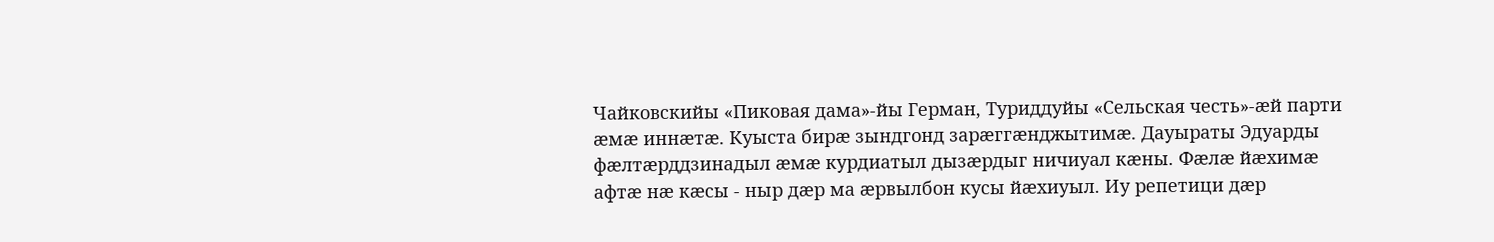Чайковскийы «Пиковая дама»-йы Герман, Туриддуйы «Сельская честь»-æй парти æмæ иннæтæ. Куыста бирæ зындгонд зарæггæнджытимæ. Дауыраты Эдуарды фæлтæрддзинадыл æмæ курдиатыл дызæрдыг ничиуал кæны. Фæлæ йæхимæ афтæ нæ кæсы - ныр дæр ма æрвылбон кусы йæхиуыл. Иу репетици дæр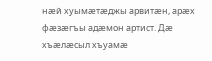нæй хуымæтæджы арвитæн, арæх фæзæгъы адæмон артист. Дæ хъæлæсыл хъуамæ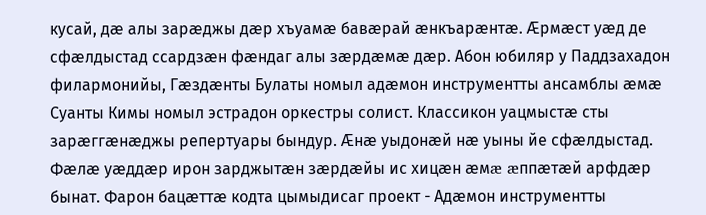кусай, дæ алы зарæджы дæр хъуамæ бавæрай æнкъарæнтæ. Æрмæст уæд де сфæлдыстад ссардзæн фæндаг алы зæрдæмæ дæр. Абон юбиляр у Паддзахадон филармонийы, Гæздæнты Булаты номыл адæмон инструментты ансамблы æмæ Суанты Кимы номыл эстрадон оркестры солист. Классикон уацмыстæ сты зарæггæнæджы репертуары бындур. Æнæ уыдонæй нæ уыны йе сфæлдыстад. Фæлæ уæддæр ирон зарджытæн зæрдæйы ис хицæн æмæ æппæтæй арфдæр бынат. Фарон бацæттæ кодта цымыдисаг проект - Адæмон инструментты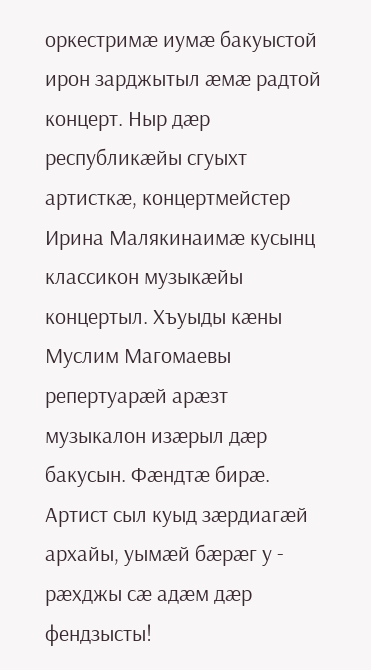оркестримæ иумæ бакуыстой ирон зарджытыл æмæ радтой концерт. Ныр дæр республикæйы сгуыхт артисткæ, концертмейстер Ирина Малякинаимæ кусынц классикон музыкæйы концертыл. Хъуыды кæны Муслим Магомаевы репертуарæй арæзт музыкалон изæрыл дæр бакусын. Фæндтæ бирæ. Артист сыл куыд зæрдиагæй архайы, уымæй бæрæг у - рæхджы сæ адæм дæр фендзысты!